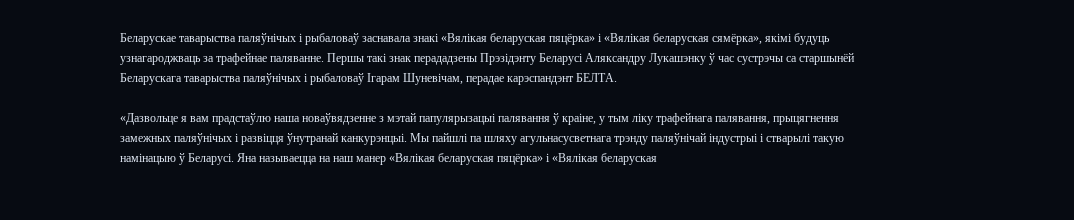Беларускае таварыства паляўнічых і рыбаловаў заснавала знакі «Вялікая беларуская пяцёрка» і «Вялікая беларуская сямёрка», якімі будуць узнагароджваць за трафейнае паляванне. Першы такі знак перададзены Прэзідэнту Беларусі Аляксандру Лукашэнку ў час сустрэчы са старшынёй Беларускага таварыства паляўнічых і рыбаловаў Ігарам Шуневічам, перадае карэспандэнт БЕЛТА.

«Дазвольце я вам прадстаўлю наша новаўвядзенне з мэтай папулярызацыі палявання ў краіне, у тым ліку трафейнага палявання, прыцягнення замежных паляўнічых і развіцця ўнутранай канкурэнцыі. Мы пайшлі па шляху агульнасусветнага трэнду паляўнічай індустрыі і стварылі такую намінацыю ў Беларусі. Яна называецца на наш манер «Вялікая беларуская пяцёрка» і «Вялікая беларуская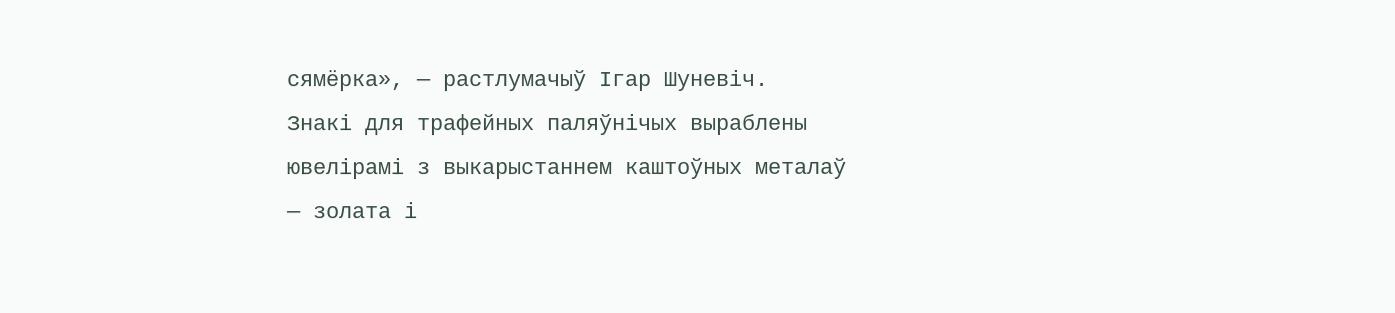сямёрка», — растлумачыў Ігар Шуневіч.
Знакі для трафейных паляўнічых выраблены ювелірамі з выкарыстаннем каштоўных металаў — золата і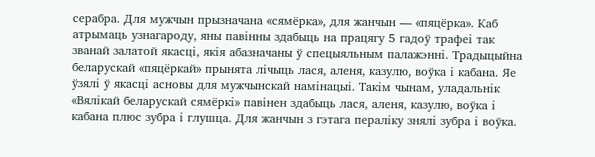серабра. Для мужчын прызначана «сямёрка», для жанчын — «пяцёрка». Каб атрымаць узнагароду, яны павінны здабыць на працягу 5 гадоў трафеі так званай залатой якасці, якія абазначаны ў спецыяльным палажэнні. Традыцыйна беларускай «пяцёркай» прынята лічыць лася, аленя, казулю, воўка і кабана. Яе ўзялі ў якасці асновы для мужчынскай намінацыі. Такім чынам, уладальнік «Вялікай беларускай сямёркі» павінен здабыць лася, аленя, казулю, воўка і кабана плюс зубра і глушца. Для жанчын з гэтага пераліку знялі зубра і воўка.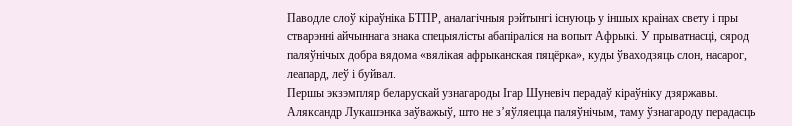Паводле слоў кіраўніка БТПР, аналагічныя рэйтынгі існуюць у іншых краінах свету і пры стварэнні айчыннага знака спецыялісты абапіраліся на вопыт Афрыкі. У прыватнасці, сярод паляўнічых добра вядома «вялікая афрыканская пяцёрка», куды ўваходзяць слон, насарог, леапард, леў і буйвал.
Першы экзэмпляр беларускай узнагароды Ігар Шуневіч перадаў кіраўніку дзяржавы. Аляксандр Лукашэнка заўважыў, што не з’яўляецца паляўнічым, таму ўзнагароду перадасць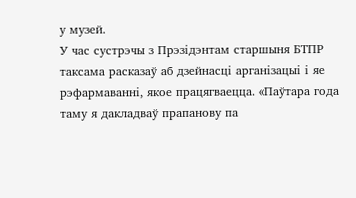у музей.
У час сустрэчы з Прэзідэнтам старшыня БТПР таксама расказаў аб дзейнасці арганізацыі і яе рэфармаванні, якое працягваецца. «Паўтара года таму я дакладваў прапанову па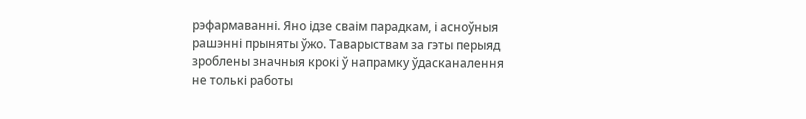рэфармаванні. Яно ідзе сваім парадкам, і асноўныя рашэнні прыняты ўжо. Таварыствам за гэты перыяд зроблены значныя крокі ў напрамку ўдасканалення не толькі работы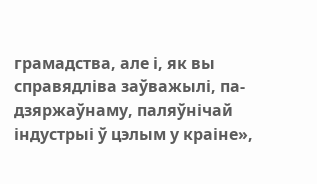грамадства, але і, як вы справядліва заўважылі, па-дзяржаўнаму, паляўнічай індустрыі ў цэлым у краіне»,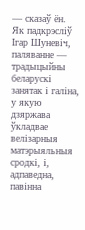— сказаў ён.
Як падкрэсліў Ігар Шуневіч, паляванне — традыцыйны беларускі занятак і галіна, у якую дзяржава ўкладвае велізарныя матэрыяльныя сродкі, і, адпаведна, павінна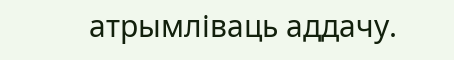атрымліваць аддачу.